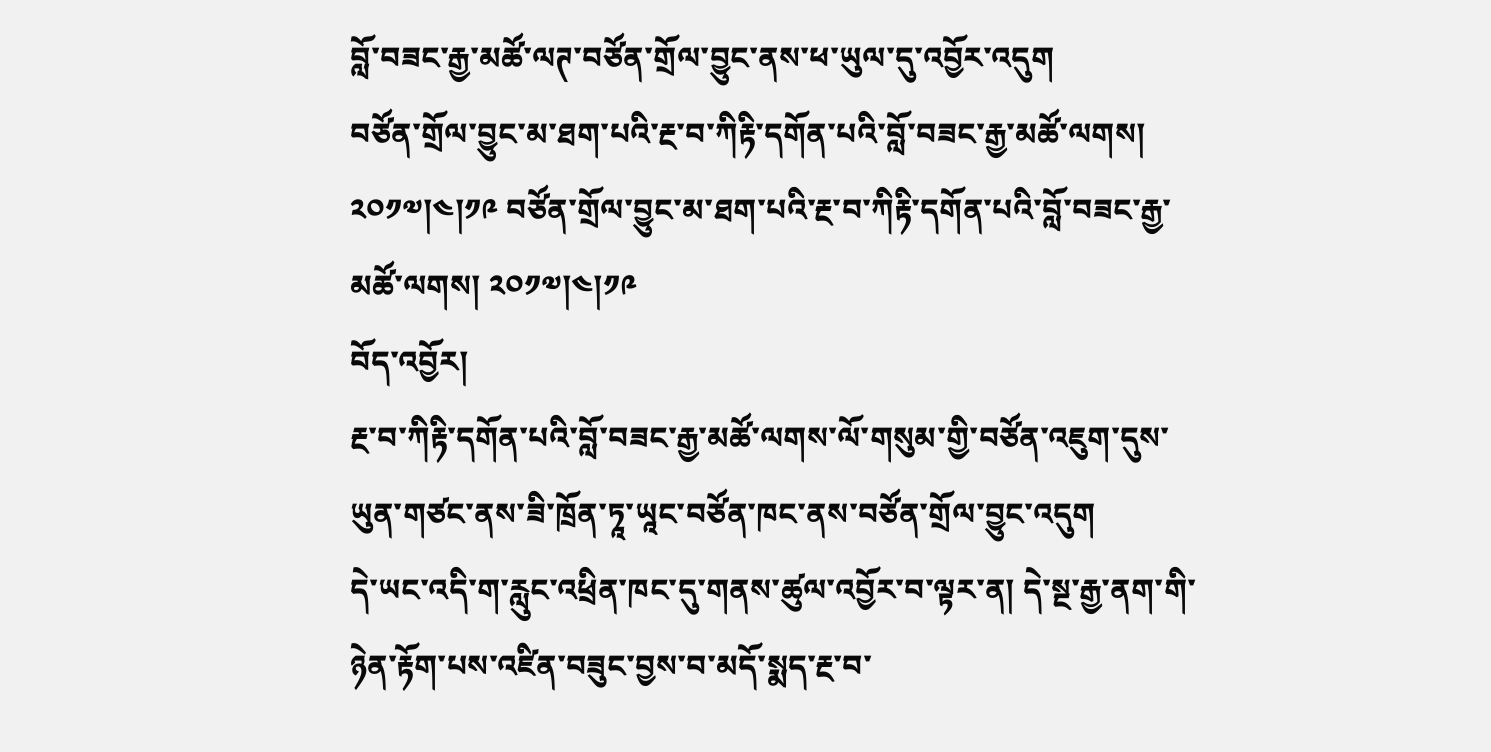བློ་བཟང་རྒྱ་མཚོ་ལཊ་བཙོན་གྲོལ་བྱུང་ནས་ཕ་ཡུལ་དུ་འབྱོར་འདུག
བཙོན་གྲོལ་བྱུང་མ་ཐག་པའི་རྔ་བ་ཀིརྟི་དགོན་པའི་བློ་བཟང་རྒྱ་མཚོ་ལགས། ༢༠༡༧།༤།༡༩ བཙོན་གྲོལ་བྱུང་མ་ཐག་པའི་རྔ་བ་ཀིརྟི་དགོན་པའི་བློ་བཟང་རྒྱ་མཚོ་ལགས། ༢༠༡༧།༤།༡༩
བོད་འབྱོར།
རྔ་བ་ཀིརྟི་དགོན་པའི་བློ་བཟང་རྒྱ་མཚོ་ལགས་ལོ་གསུམ་གྱི་བཙོན་འཇུག་དུས་ཡུན་གཙང་ནས་ཟི་ཁྲོན་ཏཱ་ཡཱང་བཙོན་ཁང་ནས་བཙོན་གྲོལ་བྱུང་འདུག
དེ་ཡང་འདི་ག་རླུང་འཕྲིན་ཁང་དུ་གནས་ཚུལ་འབྱོར་བ་ལྟར་ན། དེ་སྔ་རྒྱ་ནག་གི་ཉེན་རྟོག་པས་འཛིན་བཟུང་བྱས་བ་མདོ་སྨད་རྔ་བ་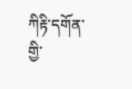ཀིརྟི་དགོན་གྱི་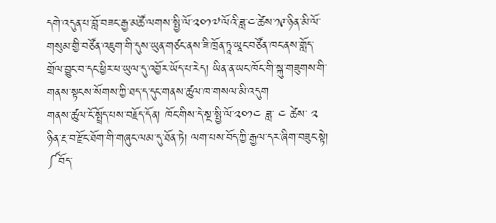དགེ་འདུན་པ་བློ་བཟང་རྒྱ་མཚོ་ལགས་སྤྱི་ལོ་༢༠༡༧་ལོའི་ཟླ་༤་ཚེས་༡༩་ཉིན་མི་ལོ་གསུམ་གྱི་བཙོན་འཇུག་གི་དུས་ཡུན་གཙང་ནས་ཟི་ཁྲོན་ཏཱ་ཡཱང་བཙོན་ཁང་ནས་གློད་གྲོལ་བྱུང་བ་དང་ཕྱིར་ཕ་ཡུལ་དུ་འབྱོར་ཡོད་པ་རེད། ཡིན་ན་ཡང་ཁོང་གི་སྐུ་གཟུགས་གི་གནས་སྟངས་སོགས་ཀྱི་ཐད་ད་དུང་གནས་ཚུལ་ཁ་གསལ་མི་འདུག
གནས་ཚུལ་ངོ་སྤྲོད་པས་བརྗོད་དོན། ཁོང་གིས་དེ་སྔ་སྤྱི་ལོ་༢༠༡༤ ཟླ་ ༤ ཚེས་ ༢ ཉིན་རྔ་བ་རྫོང་ཐོག་གི་གཞུང་ལམ་དུ་ཐོན་ཏེ། ལག་པས་བོད་ཀྱི་རྒྱལ་དར་ཞིག་བཟུང་སྟེ། ༼བོད་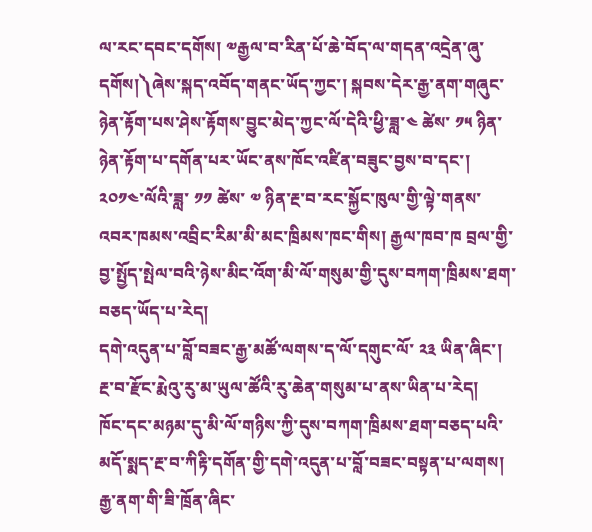ལ་རང་དབང་དགོས། ༧རྒྱལ་བ་རིན་པོ་ཆེ་བོད་ལ་གདན་འདྲེན་ཞུ་དགོས།༽ཞེས་སྐད་འབོད་གནང་ཡོད་ཀྱང་། སྐབས་དེར་རྒྱ་ནག་གཞུང་ཉེན་རྟོག་པས་ཤེས་རྟོགས་བྱུང་མེད་ཀྱང་ལོ་དེའི་ཕྱི་ཟླ་༤ ཚེས་ ༡༥ ཉིན་ཉེན་རྟོག་པ་དགོན་པར་ཡོང་ནས་ཁོང་འཛིན་བཟུང་བྱས་བ་དང་། ༢༠༡༤་ལོའི་ཟླ་ ༡༡ ཚེས་ ༧ ཉིན་རྔ་བ་རང་སྐྱོང་ཁུལ་གྱི་ལྟེ་གནས་འབར་ཁམས་འབྲིང་རིམ་མི་མང་ཁྲིམས་ཁང་གིས། རྒྱལ་ཁབ་ཁ བྲལ་གྱི་བྱ་སྤྱོད་སྤེལ་བའི་ཉེས་མིང་འོག་མི་ལོ་གསུམ་གྱི་དུས་བཀག་ཁྲིམས་ཐག་བཅད་ཡོད་པ་རེད།
དགེ་འདུན་པ་བློ་བཟང་རྒྱ་མཚོ་ལགས་ད་ལོ་དགུང་ལོ་ ༢༣ ཡིན་ཞིང་། རྔ་བ་རྫོང་རྨེའུ་རུ་མ་ཡུལ་ཚོའི་རུ་ཆེན་གསུམ་པ་ནས་ཡིན་པ་རེད།
ཁོང་དང་མཉམ་དུ་མི་ལོ་གཉིས་ཀྱི་དུས་བཀག་ཁྲིམས་ཐག་བཅད་པའི་མདོ་སྨད་རྔ་བ་ཀིརྟི་དགོན་གྱི་དགེ་འདུན་པ་བློ་བཟང་བསྟན་པ་ལགས། རྒྱ་ནག་གི་ཟི་ཁྲོན་ཞིང་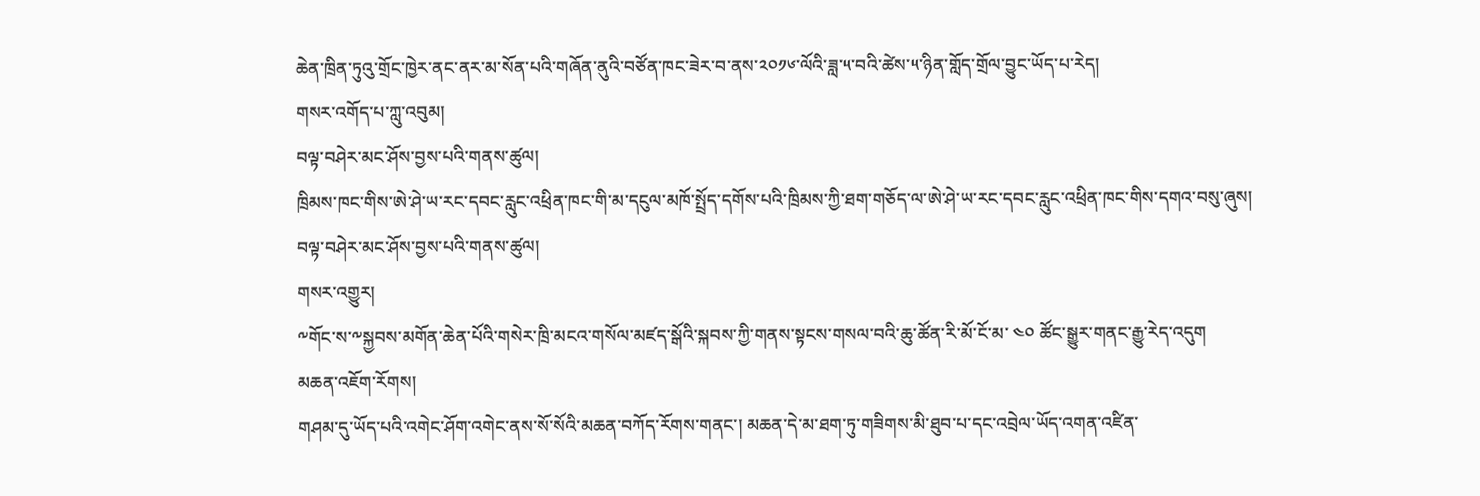ཆེན་ཁྲིན་ཏུའུ་གྲོང་ཁྱེར་ནང་ནར་མ་སོན་པའི་གཞོན་ནུའི་བཙོན་ཁང་ཟེར་བ་ནས་༢༠༡༦་ལོའི་ཟླ་༥་བའི་ཚེས་༥་ཉིན་གློད་གྲོལ་བྱུང་ཡོད་པ་རེད།
གསར་འགོད་པ་ཀླུ་འབུམ།
བལྟ་བཤེར་མང་ཤོས་བྱས་པའི་གནས་ཚུལ།
ཁྲིམས་ཁང་གིས་ཨེ་ཤེ་ཡ་རང་དབང་རླུང་འཕྲིན་ཁང་གི་མ་དངུལ་མཁོ་སྤྲོད་དགོས་པའི་ཁྲིམས་ཀྱི་ཐག་གཅོད་ལ་ཨེ་ཤེ་ཡ་རང་དབང་རླུང་འཕྲིན་ཁང་གིས་དགའ་བསུ་ཞུས།
བལྟ་བཤེར་མང་ཤོས་བྱས་པའི་གནས་ཚུལ།
གསར་འགྱུར།
༸གོང་ས་༸སྐྱབས་མགོན་ཆེན་པོའི་གསེར་ཁྲི་མངའ་གསོལ་མཛད་སྒོའི་སྐབས་ཀྱི་གནས་སྟངས་གསལ་བའི་ཆུ་ཚོན་རི་མོ་ངོ་མ་ ༤༠ ཚོང་སྒྱུར་གནང་རྒྱུ་རེད་འདུག
མཆན་འཇོག་རོགས།
གཤམ་དུ་ཡོད་པའི་འགེང་ཤོག་འགེང་ནས་སོ་སོའི་མཆན་བཀོད་རོགས་གནང་། མཆན་དེ་མ་ཐག་ཏུ་གཟིགས་མི་ཐུབ་པ་དང་འབྲེལ་ཡོད་འགན་འཛིན་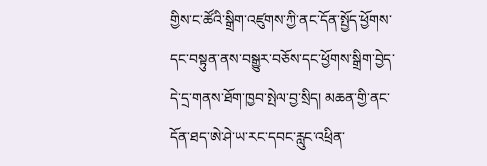གྱིས་ང་ཚོའི་སྒྲིག་འཛུགས་ཀྱི་ནང་དོན་སྤྱོད་ཕྱོགས་དང་བསྟུན་ནས་བསྒྱུར་བཅོས་དང་ཕྱོགས་སྒྲིག་བྱེད་དེ་དྲ་གནས་ཐོག་ཁྱབ་སྤེལ་བྱ་སྲིད། མཆན་གྱི་ནང་དོན་ཐད་ཨེ་ཤེ་ཡ་རང་དབང་རླུང་འཕྲིན་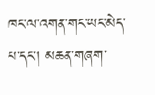ཁང་ལ་འགན་གང་ཡང་མེད་པ་དང་། མཆན་གཞག་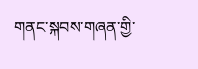གནང་སྐབས་གཞན་གྱི་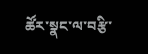ཚོར་སྣང་ལ་བརྩི་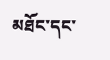མཐོང་དང་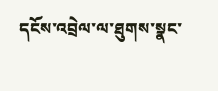དངོས་འབྲེལ་ལ་ཐུགས་སྣང་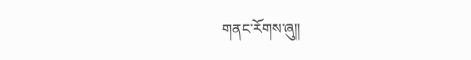གནང་རོགས་ཞུ༎